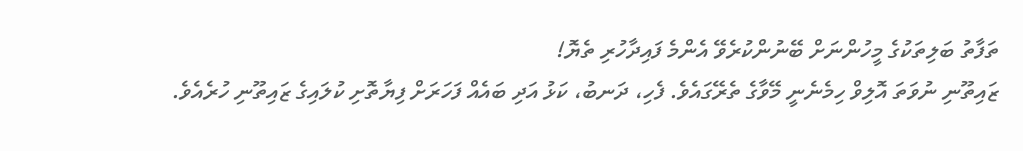ތަފާތު ބަލިތަކުގެ މީހުންނަށް ބޭނުންކުރެވޭ އެންމެ ފައިދާހުރި ތެޔޮ!
ޒައިތޫނި ނުވަތަ އޮލިވް ހިމެނެނީ މޭވާގެ ތެރޭގައެވެ. ފެހި، ދަނބު، ކަޅު އަދި ބައެއް ފަހަރަށް ފިޔާތޮށި ކުލައިގެ ޒައިތޫނި ހުރެއެވެ.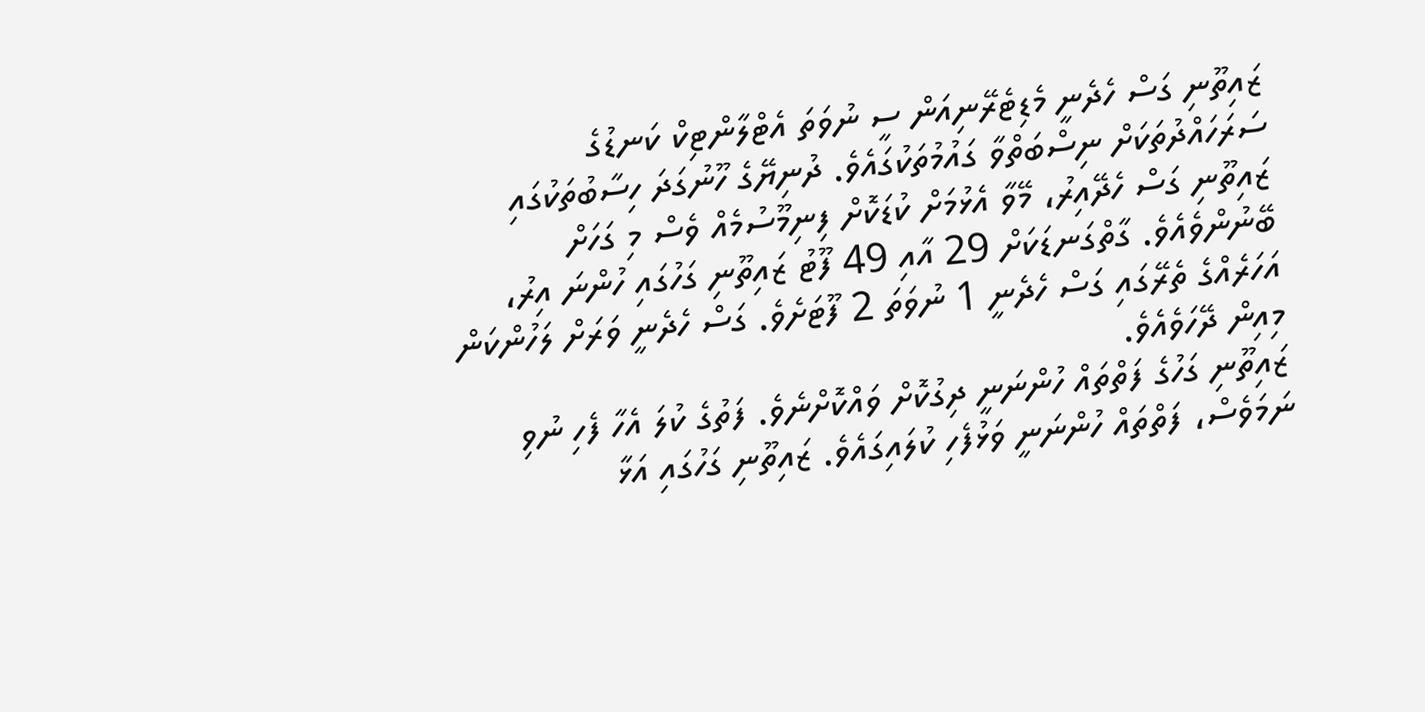ޒައިތޫނި ގަސް ހެދެނީ މެޑިޓެރޭނިއަން ސީ ނުވަތަ އެޓްލާންޓިކް ކަނޑުގެ ސަރަހައްދުތަކަށް ނިސްބަތްވާ ގައުމުތަކުގައެވެ. ދުނިޔޭގެ ހޫނުގަދަ ހިސާބުތަކުގައި ޒައިތޫނި ގަސް ހެދޭއިރު، މޭވާ އެޅުމަށް ކުޑަކޮށް ފިނިމޫސުމެއް ވެސް މި ގަހަށް ބޭނުންވެއެވެ. ގާތްގަނޑަކަށް 29 އާއި 49 ފޫޓު ޒައިތޫނި ގަހުގައި ހުންނަ އިރު، އަހަރެއްގެ ތެރޭގައި ގަސް ހެދެނީ 1 ނުވަތަ 2 ފޫޓަށެވެ. ގަސް ހެދެނީ ވަރަށް ލަހުންކަން މިއިން ދޭހަވެއެވެ.
ޒައިތޫނި ގަހުގެ ފަތްތައް ހުންނަނީ ދިގުކޮށް ވައްކޮށްނެވެ. ފަތުގެ ކުލަ އެހާ ފެހި ނުވި ނަމަވެސް، ފަތްތައް ހުންނަނީ ވަޅުފެހި ކުލައިގައެވެ. ޒައިތޫނި ގަހުގައި އަޅާ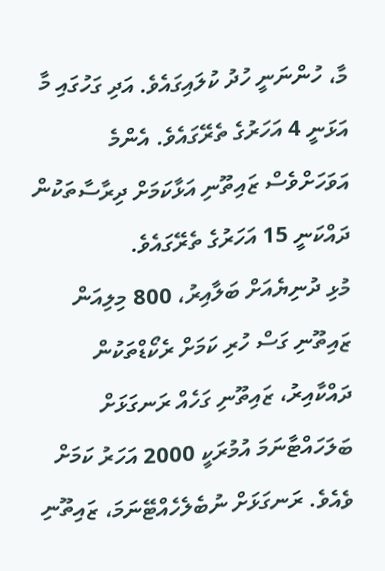މާ، ހުންނަނީ ހުދު ކުލައިގައެވެ. އަދި ގަހުގައި މާ އަޅަނީ 4 އަހަރުގެ ތެރޭގައެވެ. އެންމެ އަވަހަށްވެސް ޒައިތޫނި އަޅާކަމަށް ދިރާސާތަކުން ދައްކަނީ 15 އަހަރުގެ ތެރޭގައެވެ.
މުޅި ދުނިޔެއަށް ބަލާއިރު، 800 މިލިއަން ޒައިތޫނި ގަސް ހުރި ކަމަށް ރެކޯޑްތަކުން ދައްކާއިރު، ޒައިތޫނި ގަހެއް ރަނގަޅަށް ބަލަހައްޓާނަމަ އުމުރަކީ 2000 އަހަރު ކަމަށް ވެއެވެ. ރަނގަޅަށް ނުބެލެހެއްޓޭނަމަ، ޒައިތޫނި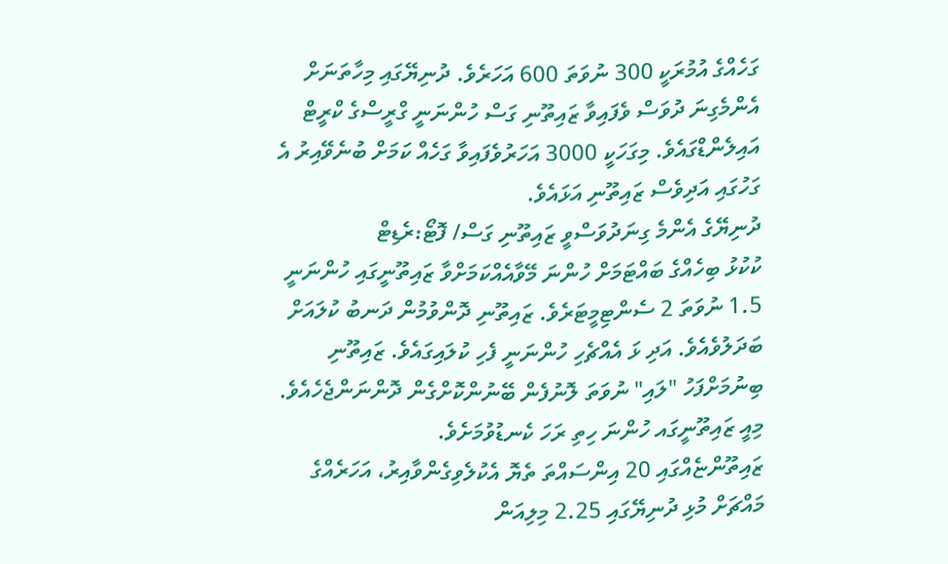ގަހެއްގެ އުމުރަކީ 300 ނުވަތަ 600 އަހަރެވެ. ދުނިޔޭގައި މިހާތަނަށް އެންމެގިނަ ދުވަސް ވެފައިވާ ޒައިތޫނި ގަސް ހުންނަނީ ގްރީސްގެ ކްރީޓް އައިލެންޑްގައެވެ. މިގަހަކީ 3000 އަހަރުވެފައިވާ ގަހެއް ކަމަށް ބުނެވޭއިރު އެ ގަހުގައި އަދިވެސް ޒައިތޫނި އަޅައެވެ.
ދުނިޔޭގެ އެންމެ ގިނަދުވަސްވީ ޒައިތޫނި ގަސް/ ފޮޓޯ:ރެޑިޓް
ކުކުޅު ބިހެއްގެ ބައްޓަމަށް ހުންނަ މޭވާއެއްކަމަށްވާ ޒައިތޫނީގައި ހުންނަނީ 1.5 ނުވަތަ 2 ސެންޓިމީޓަރެވެ. ޒައިތޫނި ދޮންވުމުން ދަނބު ކުލައަށް ބަދަލުވެއެވެ. އަދި ޅަ އެއްޗެހި ހުންނަނީ ފެހި ކުލައިގައެވެ. ޒައިތޫނި ބިނުމަށްފަހު "ލައި" ނުވަތަ ލޮނުފެން ބޭނުންކޮށްގެން ދޮންނަންޖެހެއެވެ. މިއީ ޒައިތޫނީގައ ހުންނަ ހިތި ރަހަ ކެނޑުވުމަށެވެ.
ޒައިތޫންޏެއްގައި 20 އިންސައްތަ ތެޔޮ އެކުލެވިގެންވާއިރު، އަހަރެއްގެ މައްޗަށް މުޅި ދުނިޔޭގައި 2.25 މިލިއަން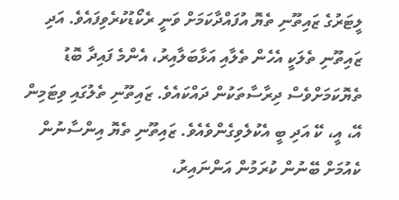ލީޓަރުގެ ޒައިތޫނި ތެޔޮ އުފައްދާކަމަށް ވަނީ ރެކޯޑުކުރެވިފައެވެ. އަދި ޒައިތޫނި ތެލަކީ އެހެން ތެލާއި އަޅާބަލާއިރު، އެންމެ ފައިދާ ބޮޑު ތެޔޮކަމަށްވެސް ދިރާސާތަކުން ދައްކައެވެ. ޒައިތޫނި ތެލުގައި ވިޓަމިން އޭ، އީ، ކޭ އަދި ބީ އެކުލެވިގެންވެއެވެ. ޒައިތޫނި ތެޔޮ އިންސާނުން ކެއުމަށް ބޭނުން ކުރަމުން އަންނައިރު،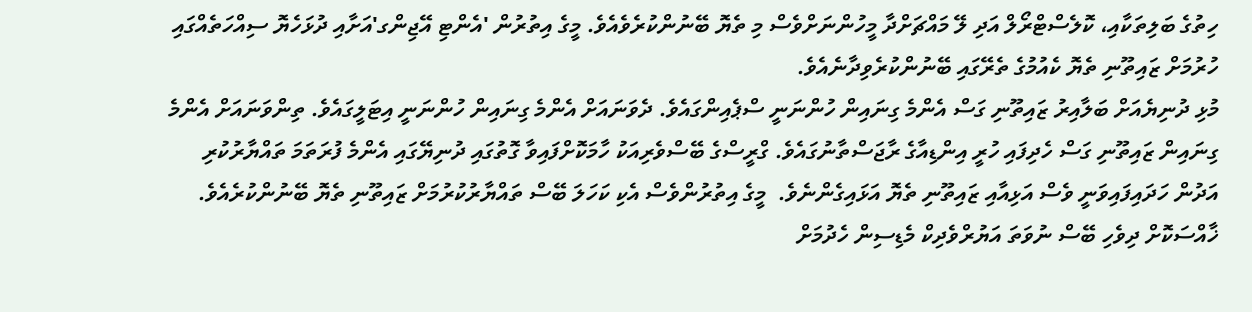ހިތުގެ ބަލިތަކާއި، ކޮލެސްޓްރޯލް އަދި ލޭ މައްޗަށްދާ މީހުންނަށްވެސް މި ތެޔޮ ބޭނުންކުރެވެއެވެ. މީގެ އިތުރުން 'އެންޓި އޭޖިންގ'އަށާއި ދުޅަހެޔޮ ސިއްހަތެއްގައި ހުރުމަށް ޒައިތޫނި ތެޔޮ ކެއުމުގެ ތެރޭގައި ބޭނުންކުރެވިދާނެއެވެ.
މުޅި ދުނިޔެއަށް ބަލާއިރު ޒައިތޫނި ގަސް އެންމެ ގިނައިން ހުންނަނީ ސްޕެއިންގައެވެ. ދެވަނައަށް އެންމެ ގިނައިން ހުންނަނީ އިޓަލީގައެވެ. ތިންވަނައަށް އެންމެ ގިނައިން ޒައިތޫނި ގަސް ހެދިފައި ހުރީ އިންޑިއާގެ ރާޖަސްތާނުގައެވެ. ގްރީސްގެ ބޭސްވެރިއަކު ހާމަކޮށްފައިވާ ގޮތުގައި ދުނިޔޭގައި އެންމެ ފުރަތަމަ ތައްޔާރުކުރި އަދުން ހަދައިފައިވަނީ ވެސް އަޅިއާއި ޒައިތޫނި ތެޔޮ އަޅައިގެންނެވެ.  މީގެ އިތުރުންވެސް އެކި ކަހަލަ ބޭސް ތައްޔާރުކުރުމަށް ޒައިތޫނި ތެޔޮ ބޭނުންކުރެއެވެ. ޚާއްސަކޮށް ދިވެހި ބޭސް ނުވަތަ އަޔުރްވެދިކް މެޑިސިން ހެދުމަށް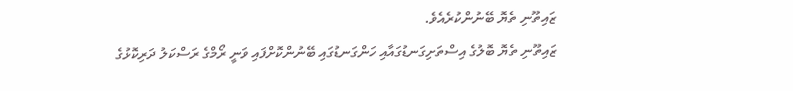ޒައިތޫނި ތެޔޮ ބޭނުންކުރެއެވެ.
ޒައިތޫނި ތެޔޮ ބޮލުގެ އިސްތަށިގަނޑުގައާއި ހަންގަނޑުގައި ބޭނުންކޮށްފައި ވަނީ ރޯމްގެ ރަސްކަލު ދަރިކޮޅުގެ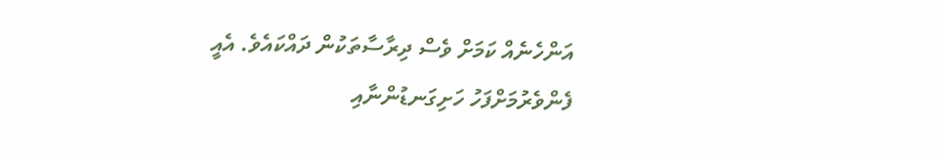އަންހެނެއް ކަމަށް ވެސް ދިރާސާތަކުން ދައްކައެވެ. އެއީ ފެންވެރުމަށްފަހު ހަށިގަނޑުންނާއި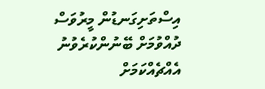އިސްތަށިގަނޑުން މީރުވަސް ދުއްވުމަށް ބޭނުންކުރެވުނު އެއްޗެއްކަމަށް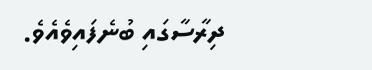ދިރާސާގައި ބުނެފައިވެއެވެ.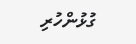ގުޅުންހުރި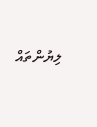ލިޔުންތައް